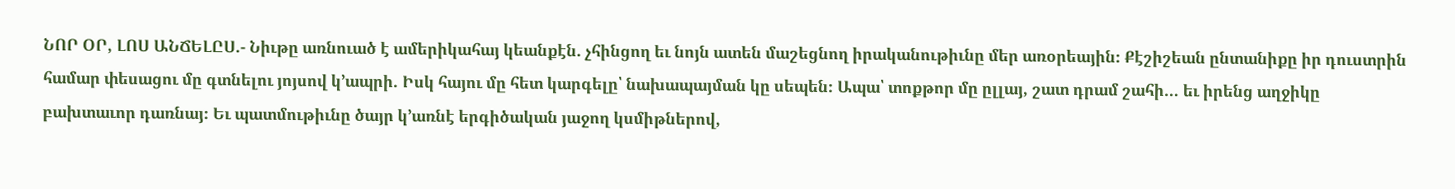ՆՈՐ ՕՐ, ԼՈՍ ԱՆՃԵԼԸՍ.- Նիւթը առնուած է ամերիկահայ կեանքէն. չհինցող եւ նոյն ատեն մաշեցնող իրականութիւնը մեր առօրեային։ Քէշիշեան ընտանիքը իր դուստրին համար փեսացու մը գտնելու յոյսով կ՚ապրի. Իսկ հայու մը հետ կարգելը՝ նախապայման կը սեպեն։ Ապա՝ տոքթոր մը ըլլայ, շատ դրամ շահի… եւ իրենց աղջիկը բախտաւոր դառնայ։ Եւ պատմութիւնը ծայր կ՚առնէ երգիծական յաջող կսմիթներով,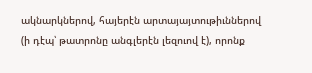ակնարկներով, հայերէն արտայայտութիւններով (ի դէպ՝ թատրոնը անգլերէն լեզուով է), որոնք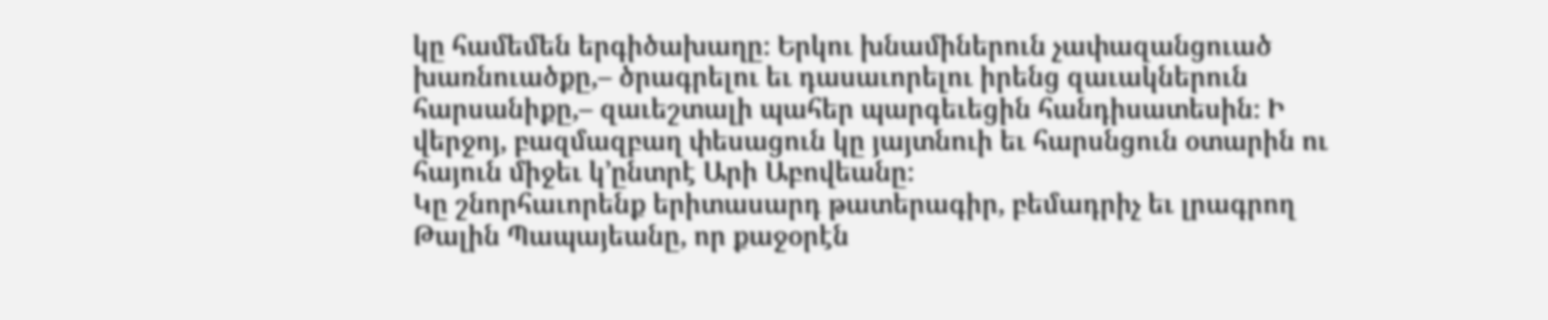կը համեմեն երգիծախաղը։ Երկու խնամիներուն չափազանցուած խառնուածքը,– ծրագրելու եւ դասաւորելու իրենց զաւակներուն հարսանիքը,– զաւեշտալի պահեր պարգեւեցին հանդիսատեսին։ Ի վերջոյ, բազմազբաղ փեսացուն կը յայտնուի եւ հարսնցուն օտարին ու հայուն միջեւ կ՚ընտրէ Արի Աբովեանը։
Կը շնորհաւորենք երիտասարդ թատերագիր, բեմադրիչ եւ լրագրող Թալին Պապայեանը, որ քաջօրէն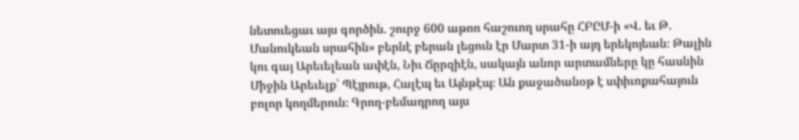նետուեցաւ այս գործին. շուրջ 600 աթոռ հաշուող սրահը ՀԲԸՄ-ի «Վ. եւ Թ. Մանուկեան սրահին» բերնէ բերան լեցուն էր Մարտ 31-ի այդ երեկոյեան։ Թալին կու գայ Արեւելեան ափէն, Նիւ Ճըրզիէն, սակայն անոր արտամները կը հասնին Միջին Արեւելք՝ Պէյրութ, Հալէպ եւ Այնթէպ։ Ան քաջածանօթ է սփիւռքահայուն բոլոր կողմերուն։ Գրող-բեմադրող այս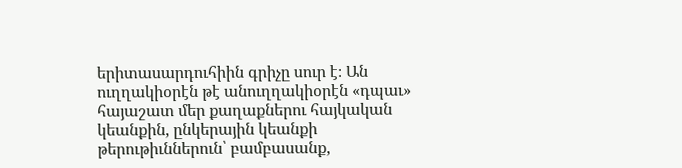երիտասարդուհիին գրիչը սուր է։ Ան ուղղակիօրէն թէ անուղղակիօրէն «դպաւ» հայաշատ մեր քաղաքներու հայկական կեանքին, ընկերային կեանքի թերութիւններուն՝ բամբասանք,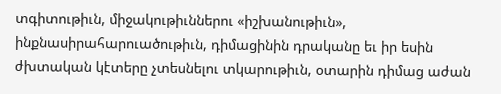տգիտութիւն, միջակութիւններու «իշխանութիւն», ինքնասիրահարուածութիւն, դիմացինին դրականը եւ իր եսին ժխտական կէտերը չտեսնելու տկարութիւն, օտարին դիմաց աժան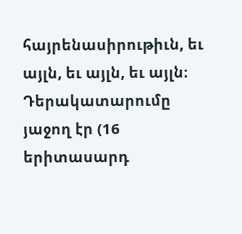հայրենասիրութիւն, եւ այլն, եւ այլն, եւ այլն։
Դերակատարումը յաջող էր (16 երիտասարդ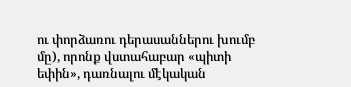ու փորձառու դերասաններու խումբ մը), որոնք վստահաբար «պիտի եփին», դառնալու մէկական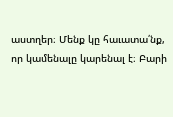աստղեր։ Մենք կը հաւատա՛նք, որ կամենալը կարենալ է։ Բարի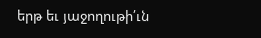երթ եւ յաջողութի՛ւն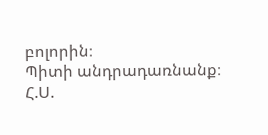բոլորին։
Պիտի անդրադառնանք։
Հ.Ս.